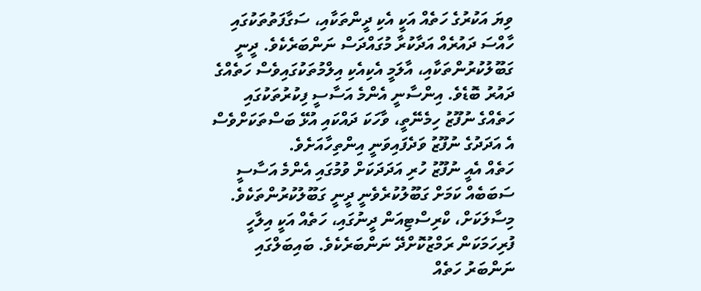ވިޔަ އަކުރުގެ ހަތެއް އަކީ އެކި ދީންތަކާއި، ސަގާފަތުތަކުގައި ހާއްސަ ދައުރެއް އަދާކުރާ މުގައްދަސް ނަންބަރެކެވެ. ދީނީ ގަބޫލުކުރުންތަކާއި، އާލަމީ އެކިއެކި އިލްމުތަކުގައިވެސް ހަތެއްގެ ދައުރު ބޮޑެވެ. އިންސާނީ އެންމެ އަސާސީ ފިކުރުތަކުގައި ހަތެއްގެ ނުފޫޒު ހިމެނޭތީ، ވާހަކަ ދައްކައި އުޅޭ ބަސްތަކަށްވެސް އެ އަދަދުގެ ނުފޫޒު ވަދެފައިވަނީ އިންތިހާއަށެވެ.
ހަތެއް އެއީ ނުފޫޒު ހުރި އަދަދަކަށް ވުމުގައި އެންމެ އަސާސީ ސަބަބެއް ކަމަށް ގަބޫލުކުރެވެނީ ދީނީ ގަބޫލުކުރުންތަކެވެ. މިސާލަކަށް، ކްރިސްޓިއަން ދީނުގައި، ހަތެއް އަކީ އިލާހީ ފުރިހަމަކަން ރަމްޒުކޮށްދޭ ނަންބަރެކެވެ. ބައިބަލްގައި ނަންބަރު ހަތެއް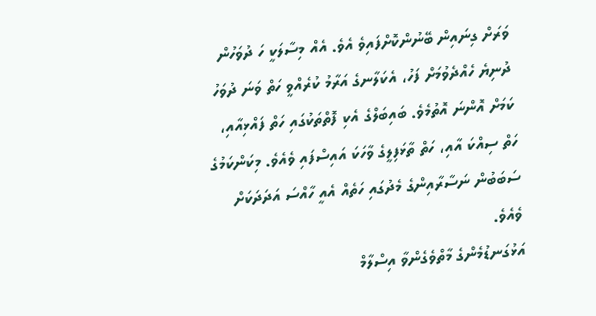ވަރަށް ގިނައިން ބޭނުންކޮށްފައިވެ އެވެ. އެއް މިސާލަކީ ހަ ދުވަހުން ދުނިޔެ ހެއްދެވުމަށް ފަހު، އެކަލާނގެ އަރާމު ކުރެއްވީ ހަތް ވަނަ ދުވަހު ކަމަށް އޮންނަ އޮތުމެވެ. ބައިބަލްގެ އެކި ފޮތްތަކުގައި ހަތް ފައްޅިއާއި، ހަތް ސިއްކަ އާއި، ހަތް ތާޅަފިލީގެ ވާހަކަ އައިސްފައި ވެއެވެ. މިކަންކަމުގެ ސަބަބުން ނަސާރާއިންގެ މެދުގައި ހަތެއް އެއީ ހާއްސަ އަދަދަކަށް ވެއެވެ.
އަޅުގަނޑުމެންގެ މާތްވެގެންވާ އިސްލާމް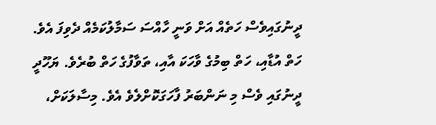ދީނުގައިވެސް ހަތެއް އަށް ވަނީ ހާއްސަ ސަމާލުކަމެއް ދެވިފަ އެވެ. ހަތް އުޑާއި، ހަތް ބިމުގެ ވާހަކަ އާއި، ތަވާފުގެ ހަތް ބުރެވެ. ޔަހޫދީ ދީނުގައި ވެސް މި ނަންބަރު ފާހަގަކޮށްލެވެ އެވެ. މިސާލަކަށް،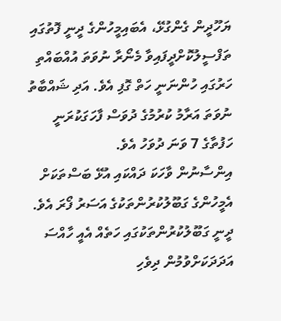ޔަހޫދީން ގެންގުޅޭ، އެބައިމީހުންގެ ދީނީ ފޮތުގައި ތަފްސީލުކޮށްދީފައިވާ މެނޯރާ ނުވަތަ އުއްބައްތި ހަރުގައި ހުންނަނީ ހަތް ގޮފި އެވެ. އަދި ޝައްބާތު ނުވަތަ އަރާމު ކުރުމުގެ ދުވަސް ފާހަގަކުރަނީ ހަފުތާގެ 7 ވަނަ ދުވަހު އެވެ.
އިންސާނުން ވާހަކަ ދައްކައި އުޅޭ ބަސްތަކަށް އެމީހުންގެ ގަބޫލުކުރުންތަކުގެ އަސަރު ފޯރަ އެވެ. ދީނީ ގަބޫލުކުރުންތަކުގައި ހަތެއް އެއީ ހާއްސަ އަދަދަކަށްވުމުން ދިވެހި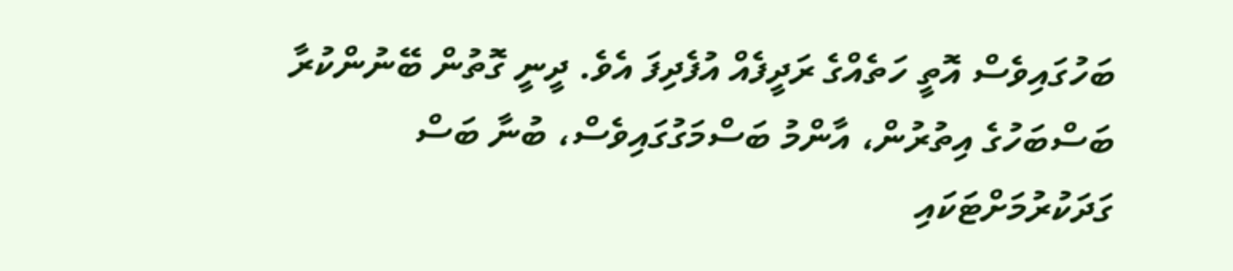ބަހުގައިވެސް އޮތީ ހަތެއްގެ ރަދީފެއް އުފެދިފަ އެވެ. ދީނީ ގޮތުން ބޭނުންކުރާ ބަސްބަހުގެ އިތުރުން، އާންމު ބަސްމަގުގައިވެސް، ބުނާ ބަސް ގަދަކުރުމަށްޓަކައި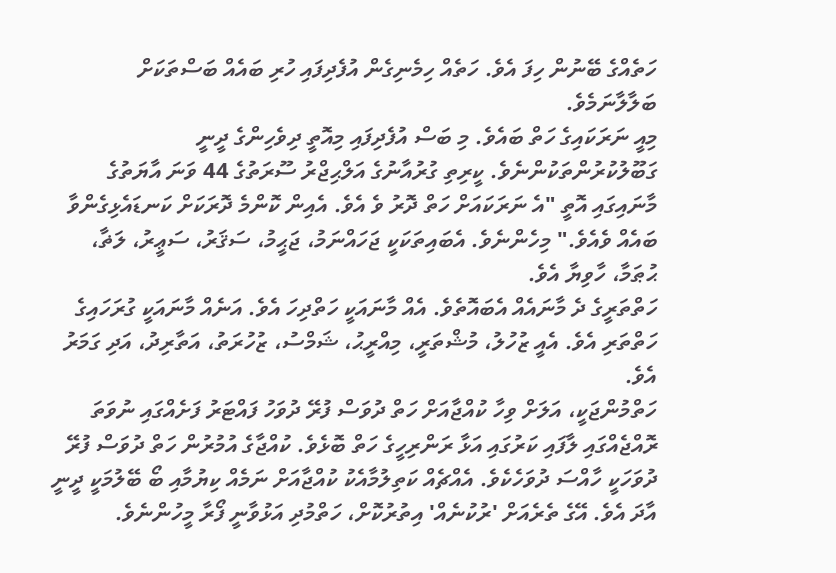ހަތެއްގެ ބޭނުން ހިފަ އެވެ. ހަތެއް ހިމެނިގެން އުފެދިފައި ހުރި ބައެއް ބަސްތަކަށް ބަލާލާނަމެވެ.
މިއީ ނަރަކައިގެ ހަތް ބައެވެ. މި ބަސް އުފެދިފައި މިއޮތީ ދިވެހިންގެ ދީނީ ގަބޫލުކުރުންތަކުންނެވެ. ކީރިތި ގުރުއާނުގެ އަލްޙިޖްރު ސޫރަތުގެ 44 ވަނަ އާޔަތުގެ މާނައިގައި އޮތީ "އެ ނަރަކައަށް ހަތް ދޮރު ވެ އެވެ. އެއިން ކޮންމެ ދޮރަކަށް ކަނޑައެޅިގެންވާ ބައެއް ވެއެވެ." މިހެންނެވެ. އެބައިތަކަކީ ޖަހައްނަމު، ޖަޙީމު، ސަޤަރު، ސަޢީރު، ލަޡާ، ޙުޠަމާ، ހާވިޔާ އެވެ.
ހަތްތަރީގެ ދެ މާނައެއް އެބައޮތެވެ. އެއް މާނައަކީ ހަތްދިހަ އެވެ. އަނެއް މާނައަކީ ގުރަހައިގެ ހަތްތަރި އެވެ. އެއީ ޒުހުލު، މުޝްތަރީ، މިއްރީޙު، ޝަމްސު، ޒުހުރަތު، އަތާރިދު، އަދި ގަމަރު އެވެ.
ހަތްމުންޖަކީ، އަލަށް ވިހާ ކުއްޖާއަށް ހަތް ދުވަސް ފުރޭ ދުވަހު ފައްޓަރު ފަށެއްގައި ނުވަތަ ރޮއްޖެއްގައި ލާފައި ކަރުގައި އަޅާ ރަންރިހީގެ ހަތް ބޮޅެވެ. ކުއްޖާގެ އުމުރުން ހަތް ދުވަސް ފުރޭ ދުވަހަކީ ހާއްސަ ދުވަހެކެވެ. އެއްޗެއް ކަތިލުމާއެކު ކުއްޖާއަށް ނަމެއް ކިޔުމާއި ބޯ ބޭލުމަކީ ދީނީ އާދަ އެވެ. އޭގެ ތެރެއަށް 'ރުކުނެއް' އިތުރުކޮށް، ހަތްމުދި އަޅުވާނީ ފޯރާ މީހުންނެވެ.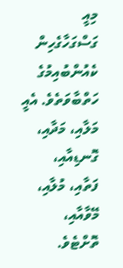މިއީ ގަސްގަހާގެހިން ކެއުންބުއިމުގެ ހަތްބާވަތެވެ. އެއީ މަލާއި، މަދާއި، ގޮނޑިއާއި، ފަތާއި، މުލާއި، މޭވާއާއި، ތޮށްޓެވެ.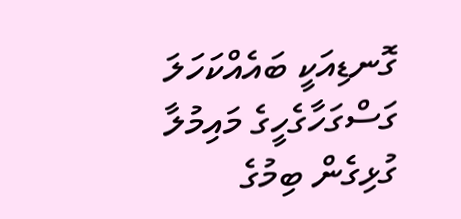ގޮނޑިއަކީ ބައެއްކަހަލަ ގަސްގަހާގެހީގެ މައިމުލާ ގުޅިގެން ބިމުގެ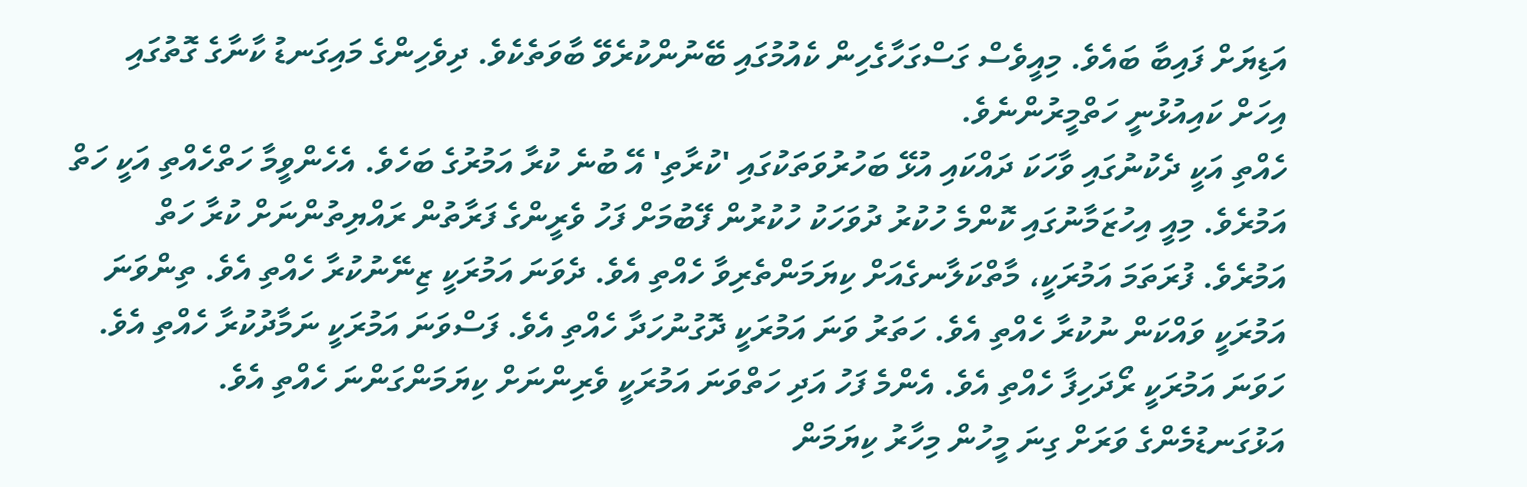އަޑިޔަށް ފައިބާ ބައެވެ. މިއީވެސް ގަސްގަހާގެހިން ކެއުމުގައި ބޭނުންކުރެވޭ ބާވަތެކެވެ. ދިވެހިންގެ މައިގަނޑު ކާނާގެ ގޮތުގައި އިހަށް ކައިއުޅުނީ ހަތްމީރުންނެވެ.
ހެއްތި އަކީ ދެކުނުގައި ވާހަކަ ދައްކައި އުޅޭ ބަހުރުވަތަކުގައި 'ކުރާތި' އޭ ބުނެ ކުރާ އަމުރުގެ ބަހެވެ. އެހެންވީމާ ހަތްހެއްތި އަކީ ހަތް އަމުރެވެ. މިއީ އިހުޒަމާނުގައި ކޮންމެ ހުކުރު ދުވަހަކު ހުކުރުން ފޭބުމަށް ފަހު ވެރީންގެ ފަރާތުން ރައްޔިތުންނަށް ކުރާ ހަތް އަމުރެވެ. ފުރަތަމަ އަމުރަކީ، މާތްކަލާނގެއަށް ކިޔަމަންތެރިވާ ހެއްތި އެވެ. ދެވަނަ އަމުރަކީ ޒިނޭނުކުރާ ހެއްތި އެވެ. ތިންވަނަ އަމުރަކީ ވައްކަން ނުކުރާ ހެއްތި އެވެ. ހަތަރު ވަނަ އަމުރަކީ ދޮގުނުހަދާ ހެއްތި އެވެ. ފަސްވަނަ އަމުރަކީ ނަމާދުކުރާ ހެއްތި އެވެ. ހަވަނަ އަމުރަކީ ރޯދަހިފާ ހެއްތި އެވެ. އެންމެ ފަހު އަދި ހަތްވަނަ އަމުރަކީ ވެރިންނަށް ކިޔަމަންގަންނަ ހެއްތި އެވެ. އަޅުގަނޑުމެންގެ ވަރަށް ގިނަ މީހުން މިހާރު ކިޔަމަން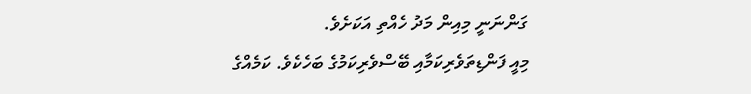ގަންނަނީ މިއިން މަދު ހެއްތި އަކަށެވެ.
މިއީ ފަންޑިތަވެރިކަމާއި ބޭސްވެރިކަމުގެ ބަހެކެވެ. ކަމެއްގެ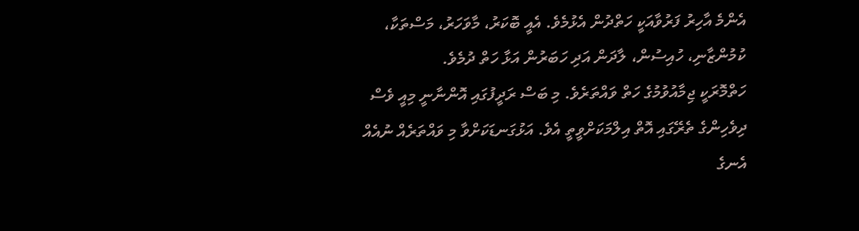އެންމެ އާހިރު ފަރުވާއަކީ ހަތްދުން އެޅުމެވެ. އެއީ ބޮކަރު، މާވަހަރު، މަސްތަކާ، ކުމުންޒާނި، ހުއިސުން، ލާދަން އަދި ހަބަރުން އަޅާ ހަތް ދުމެވެ.
ހަތްމޮރަކީ ޖިމާއުވުމުގެ ހަތް ވައްތަރެވެ. މި ބަސް ރަދީފުގައި އޮންނާނީ މިއީ ވެސް ދިވެހިންގެ ތެރޭގައި އޮތް އިލްމަކަށްވީތީ އެވެ. އަޅުގަނޑަކަށްވާ މި ވައްތަރެއް ނުއެއް އެނގެ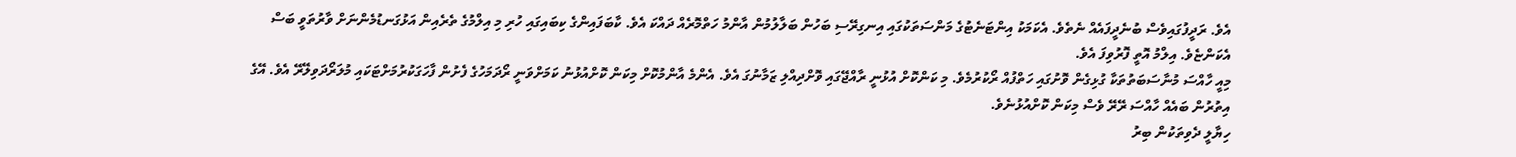އެވެ. ރަދީފުގައިވެސް ބުނެދީފައެއް ނެތެވެ. އެކަމަކު އިންޓަނެޓުގެ މަންސަތަކުގައި އިނގިރޭސި ބަހުން ބަލާލުމުން އާންމު ހަތްމޮރެއް ދައްކަ އެވެ. ކާބަފައިންގެ ކިބައިގައި ހުރި މި އިލްމުގެ ތެރެއިން އަޅުގަނޑުމެންނަށް ވާރުތަވީ ބަސް އެކަންޏެވެ. އިލްމު އޮތީ ފޮރުވިފަ އެވެ.
މިއީ ހާއްސަ މުނާސަބަތުތަކާ ގުޅިގެން ވޮށުގައި ހަތްފުއް ރޯކުރުމެވެ. މި ކަންކޮށް އުޅުނީ ރާއްޖޭގައި ވޮށްދިއްލި ޒަމާނުގަ އެވެ. އެންމެ އާންމުކޮށް މިކަން ކޮށްއުޅުނު ކަމަށްވަނީ ރޯދަމަހުގެ ފެށުން ފާހަގަކުރުމަށްޓަކައި މުލަރޯދަވިލޭރޭ އެވެ. އޭގެ އިތުރުން ބައެއް ހާއްސަ ރޭރޭ ވެސް މިކަން ކޮށްއުޅުނެވެ.
ހިޔާލީ ދެވިތަކުން ބިރު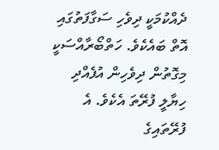ދެއްކުމަކީ ދިވެހި ސަގާފަތުގައި އޮތް ބައެކެވެ. ހަތްބޯރާއްސަކީ މިގޮތުން ދިވެހިން އުފެއްދި ހިޔާލީ ފުރޭތަ އެކެވެ. އެ ފުރޭތައިގެ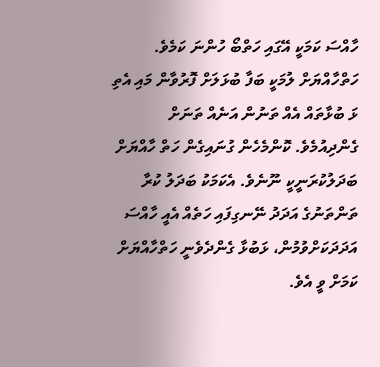ހާއްސަ ކަމަކީ އޭގައި ހަތްބޯ ހުންނަ ކަމެވެ.
ހަތްހާއްޔަށް ލުމަކީ ބަފާ ބުޅަލަށް ފޮރުވާން މައި އެތި ޅަ ބުޅާތައް އެއް ތަނުން އަނެއް ތަނަށް ގެންދިއުމެވެ. ކޮންމެހެން ގުނައިގެން ހަތް ހާއްޔަށް ބަދަލުކުރަނީކީ ނޫނެވެ. އެކަމަކު ބަދަލު ކުރާ ތަންތަނުގެ އަދަދު ނޭނގިފައި ހަތެއް އެއީ ހާއްސަ އަދަދަކަށްވުމުން، ޅަބުޅާ ގެންދެވެނީ ހަތްހާއްޔަށް ކަމަށް ވީ އެވެ.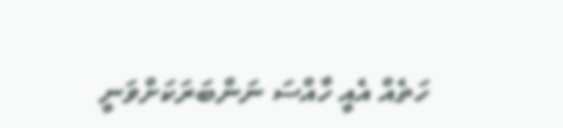ހަތެއް އެއީ ހާއްސަ ނަންބަރަކަށްވަނީ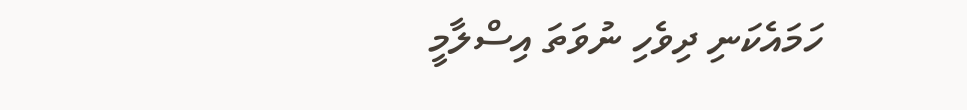ހަމައެކަނި ދިވެހި ނުވަތަ އިސްލާމީ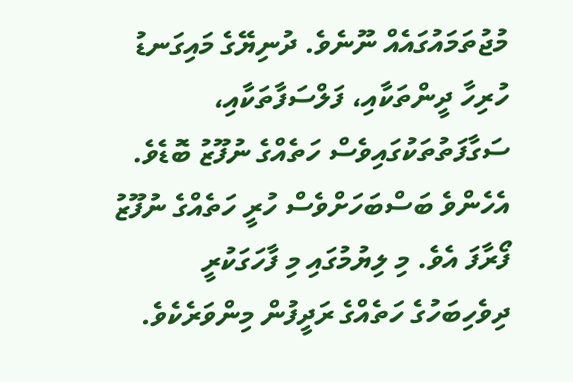މުޖުތަމައުގައެއް ނޫނެވެ. ދުނިޔޭގެ މައިގަނޑު ހުރިހާ ދީންތަކާއި، ފަލްސަފާތަކާއި، ސަގާފަތުތަކުގައިވެސް ހަތެއްގެ ނުފޫޒު ބޮޑެވެ. އެހެންވެ ބަސްބަހަށްވެސް ހުރީ ހަތެއްގެ ނުފޫޒު ފޯރާފަ އެވެ. މި ލިޔުމުގައި މި ފާހަގަކުރީ ދިވެހިބަހުގެ ހަތެއްގެ ރަދީފުން މިންވަރެކެވެ.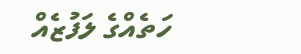ހަތެއްގެ ލަފުޒެއް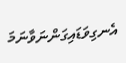އެނގިވަޑައިގަންނަވާނަމަ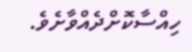ހިއްސާކޮށްދެއްވާށެވެ.